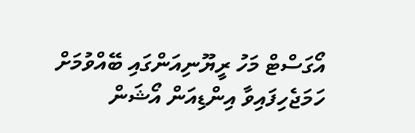އޯގަސްޓް މަހު ރީޔޫނިއަންގައި ބޭއްވުމަށް ހަމަޖެހިފައިވާ އިންޑިއަން އޯޝަން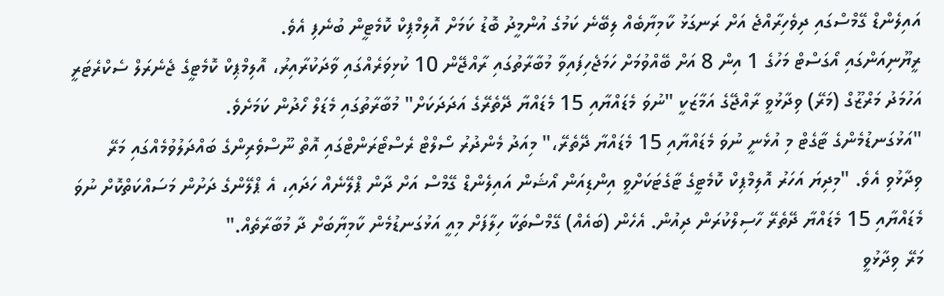އައިލެންޑް ގޭމްސްގައި ދިވެހިރާއްޖެ އަށް ރަނގަޅު ކާމިޔާބެއް ލިބޭނެ ކަމުގެ އުންމީދު ބޮޑު ކަމަށް އޮލިމްޕިކް ކޮމެޓީން ބުނެފި އެވެ.
ރީޔޫނިއަންގައި އޯގަސްޓް މަހުގެ 1 އިން 8 އަށް ބޭއްވުމަށް ހަމަޖެހިފައިވާ މުބާރާތުގައި ރާއްޖޭން 10 ކުޅިވަރެއްގައި ވާދަކުރާއިރު، އޮލިމްޕިކް ކޮމެޓީގެ ޖެނެރަލް ސެކްރެޓަރީ އަހުމަދު މަރްޒޫގް (މަރޭ) ވިދާޅުވީ ރާއްޖޭގެ އަމާޒަކީ "ނުވަ މެޑައްޔާއި 15 މެޑައްޔާ ދޭތެރޭގެ އަދަދަކަށް" މުބާރާތުގައި މެޑަލް ހޯދުން ކަމަށެވެ.
"އަޅުގަނޑުމެންގެ ޓާގެޓް މި އުޅެނީ ނުވަ މެޑައްޔާއި 15 މެޑައްޔާ ދޭތެރޭ،" މިއަދު މެންދުރު ސޯލްޓް ރެސްޓޯރަންޓްގައި އޮތް ނޫސްވެރިންގެ ބައްދަލުވުމެއްގައި މަރޭ ވިދާޅުވި އެވެ. "މިދިޔަ އަހަރު އޮލިމްޕިކް ކޮމެޓީގެ ޓާގެޓަކަށްވީ އިންޑިއަން އޯޝަން އައިލެންޑް ގޭމްސް އަށް ދާން ޕްލޭނެއް ހަދައި، އެ ޕްލޭންގެ ދަށުން މަސައްކަތްކޮށް ނުވަ މެޑައްޔާއި 15 މެޑައްޔާ ދޭތެރޭ ހާސިލްކުރަން ދިއުން. އެހެން (ބައެއް) ގޭމްސްތަކާ ހިލާފަށް މިއީ އަޅުގަނޑުމެން ކާމިޔާބަށް ދާ މުބާރާތެއް."
މަރޭ ވިދާޅުވީ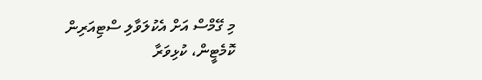މި ގޭމްސް އަށް އެކުލަވާލި ސްޓިއަރިން ކޮމެޓީން، ކުޅިވަރާ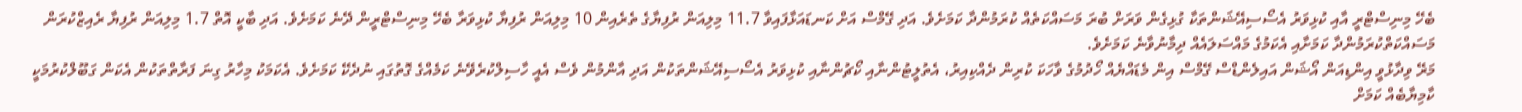ބެހޭ މިނިސްޓްރީ އާއި ކުޅިވަރު އެސޯސިއޭޝަންތަކާ ގުޅިގެން ވަރަށް ބުރަ މަސައްކަތެއް ކުރަމުންދާ ކަމަށެވެ. އަދި ގޭމްސް އަށް ކަނޑައަޅާފައިވާ 11.7 މިލިއަން ރުފިޔާގެ ތެރެއިން 10 މިލިއަން ރުފިޔާ ކުޅިވަރާ ބެހޭ މިނިސްޓްރީން ދޭނެ ކަމަށެވެ. އަދި ބާކީ އޮތް 1.7 މިލިއަން ރުފިޔާ ރެއިޒްކުރަން މަސައްކަތްކުރަމުންދާ ކަމަށާއި އެކަމުގެ މައްސަލައެއް ދިމާނުވާނެ ކަމަށެވެ.
މަރޭ ވިދާޅުވީ އިންޑިއަން އޯޝަން އައިލެންޑްސް ގޭމްސް އިން މެޑައްޔެއް ހޯދުމުގެ ވާހަކަ ކުރިން ދެއްކިއިރު، އެތުލީޓުންނާއި ކޯޗުންނާއި ކުޅިވަރު އެސޯސިއޭޝަންތަކުން އަދި އާންމުން ވެސް އެއީ ހާސިލްކުރެވޭނެ ކަމެއްގެ ގޮތުގައި ނުދެކޭ ކަމަށެވެ. އެކަމަކު މިހާރު ގިނަ ފަރާތްތަކުން އެކަން ގަބޫލްކުރުމަކީ ކާމިޔާބެއް ކަމަށް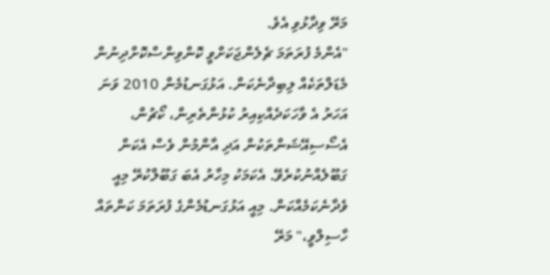މަރޭ ވިދާޅުވި އެވެ.
"އެންމެ ފުރަތަމަ ޗެލެންޖަކަށްވީ ކޮންވިންސްކޮށްދިނުން މެޑަލްތަކެއް ލިބިދާނެކަން. އަޅުގަނޑުމެން 2010 ވަނަ އަހަރު އެ ވާހަކަދެއްކިއިރު ކުޅުންތެރިން، ކޯޗުން، އެސޯސިއޭޝަންތަކުން އަދި އާންމުން ވެސް އެކަން ގަބޫލެއްނުކުރެވޭ. އެކަމަކު މިހާރު އެބަ ގަބޫލްކުރޭ މިއީ ވެދާނެކަމެއްކަން. މިއީ އަޅުގަނޑުމެންގެ ފުރަތަމަ ކަންތައް ހާސިލްވީ،" މަރޭ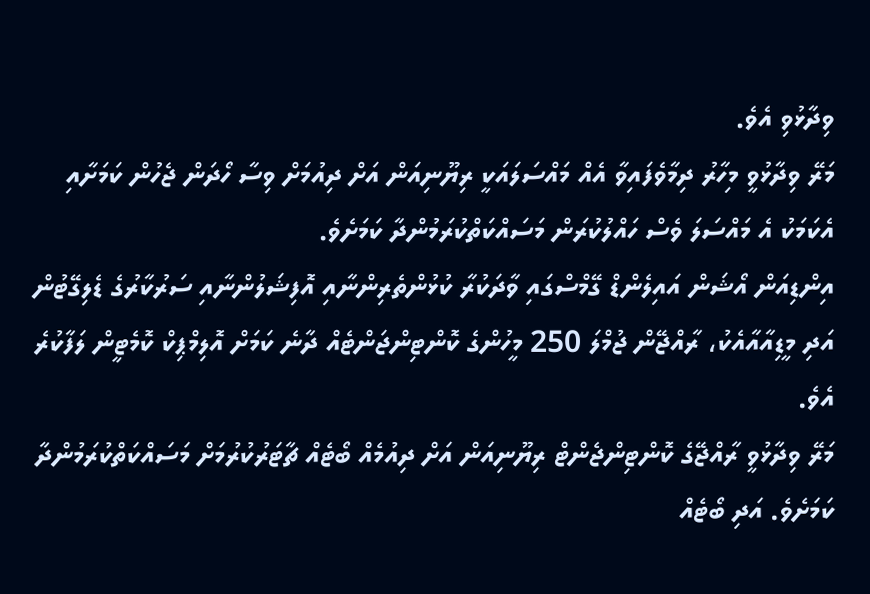ވިދާޅުވި އެވެ.
މަރޭ ވިދާޅުވީ މިހާރު ދިމާވެފައިވާ އެއް މައްސަލައަކީ ރިޔޫނިއަން އަށް ދިއުމަށް ވިސާ ހޯދަން ޖެހުން ކަމަށާއި އެކަމަކު އެ މައްސަލަ ވެސް ހައްލުކުރަން މަސައްކަތްކުރަމުންދާ ކަމަށެވެ.
އިންޑިއަން އޯޝަން އައިލެންޑް ގޭމްސްގައި ވާދަކުރާ ކުޅުންތެރިންނާއި އޮފިޝަލުންނާއި ސަރުކާރުގެ ޑެލިގޭޓުން އަދި މީޑިއާއާއެކު، ރާއްޖޭން ޖުމްލަ 250 މީހުންގެ ކޮންޓިންޖަންޓެއް ދާނެ ކަމަށް އޮލިމްޕިކް ކޮމެޓީން ލަފާކުރެ އެވެ.
މަރޭ ވިދާޅުވީ ރާއްޖޭގެ ކޮންޓިންޖެންޓް ރިޔޫނިއަން އަށް ދިއުމެއް ބޯޓެއް ޗާޓަރުކުރުމަށް މަސައްކަތްކުރަމުންދާ ކަމަށެވެ. އަދި ބޯޓެއް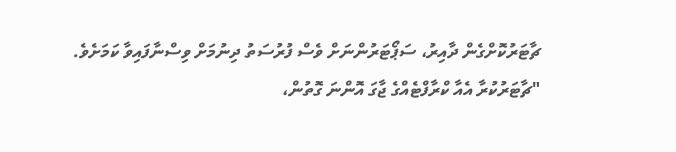ޗާޓަރުކޮށްގެން ދާއިރު، ސަޕޯޓަރުންނަށް ވެސް ފުރުސަތު ދިނުމަށް ވިސްނާފައިވާ ކަމަށެވެ.
"ޗާޓަރުކުރާ އެއާ ކްރާފްޓެއްގެ ޖާގަ އޮންނަ ގޮތުން،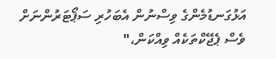އަޅުގަނޑުމެންގެ ވިސްނުން އެބަހުރި ސަޕޯޓަރުންނަށް ވެސް ޕެޖޭކްތަކެއް ވިއްކަން،"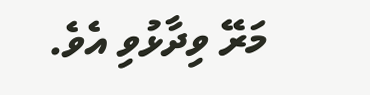މަރޭ ވިދާޅުވި އެވެ.